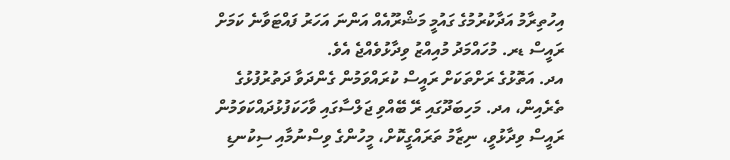އިހުތިރާމު އަދާކުރުމުގެ ގައުމީ މަޝްރޫއެއް އަންނަ އަހަރު ފައްޓަވާނެ ކަމަށް ރައީސް ޑރ. މުހައްމަދު މުއިއްޒު ވިދާޅުވެއްޖެ އެވެ.
އދ. އަތޮޅުގެ ރަށްތަކަށް ރައީސް ކުރައްވަމުން ގެންދަވާ ދަތުރުފުޅުގެ ތެރެއިން، އދ. މަހިބަދޫގައި ރޭ ބޭއްވި ޖަލްސާގައި ވާހަކަފުޅުދައްކަވަމުން ރައީސް ވިދާޅުވީ، ނިޒާމު ތަރައްގީކޮށް، މީހުންގެ ވިސްނުމާއި ސިކުނޑި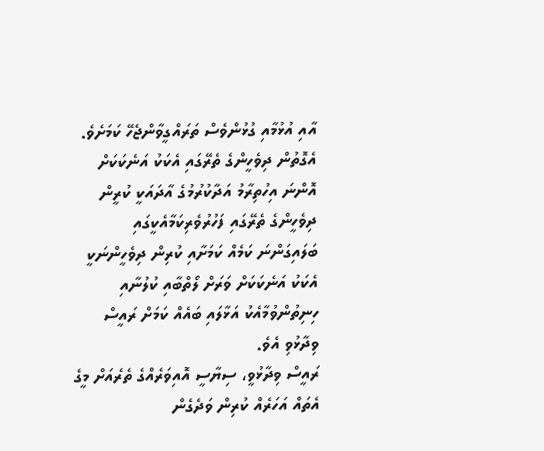އާއި އުޅުމާއި ގުޅުންވެސް ތަރައްގީވާންޖެހޭ ކަމަށެވެ.
އެގޮތުން ދިވެހީންގެ ތެރޭގައި އެކަކު އަނެކަކަށް އޮންނަ އިހުތިރާމު އަދާކުރުމުގެ އާދައަކީ ކުރީން ދިވެހީންގެ ތެރޭގައި ފަހުރުވެރިކަމާއެކީގައި ބަލައިގަންނަ ކަމެއް ކަމަށާއި ކުރިން ދިވެހީންނަކީ އެކަކު އަނެކަކަށް ވަރަށް ލޯތްބާއި ކުލުނާއި ހިނިތުންވުމާއެކު އަޅާލައި ބައެއް ކަމަށް ރައީސް ވިދާޅުވި އެވެ.
ރައީސް ވިދާޅުވީ، ސިޔާސީ އޮއިވަރެއްގެ ތެރެއަށް މީގެ އެތައް އަހަރެއް ކުރިން ވަދެގެން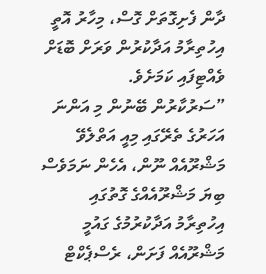ދާން ފެށިގޮތަށް ގޮސް، މިހާރު އޮތީ އިހުތިރާމު އަދާކުރުން ވަރަށް ބޮޑަށް ވެއްޓިފައި ކަމަށެވެ.
”ސަރުކާރުން ބޭނުން މި އަންނަ އަހަރުގެ ތެރޭގައި މިއީ އަތްލެވޭ މަޝްރޫއެއް ނޫން، އެހެން ނަމަވެސް ބިޔަ މަޝްރޫއެއްގެ ގޮތުގައި އިހުތިރާމު އަދާކުރުމުގެ ގައުމީ މަޝްރޫއެއް ފަށަން، ރެސްޕެކްޓް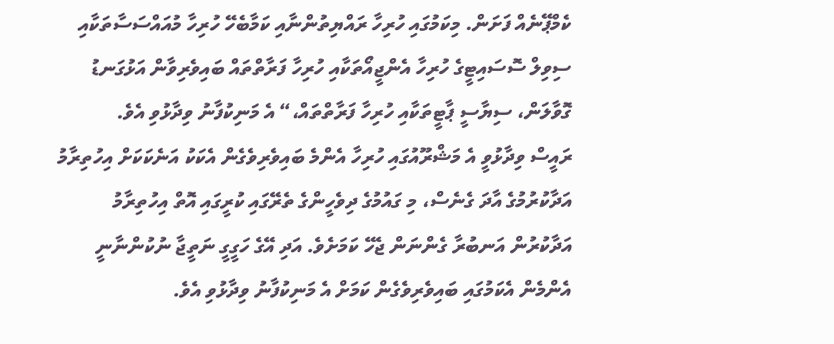ކެމްޕޭނެއް ފަށަން. މިކަމުގައި ހުރިހާ ރައްޔިތުންނާއި ކަމާބެހޭ ހުރިހާ މުއައްސަސާތަކާއި ސިވިލް ސޮސައިޓީގެ ހުރިހާ އެންޖީއޯތަކާއި ހުރިހާ ފަރާތްތައް ބައިވެރިވާން އަޅުގަނޑު ގޮވާލަން، ސިޔާސީ ޕާޓީތަކާއި ހުރިހާ ފަރާތްތައް،“ އެ މަނިކުފާނު ވިދާޅުވި އެވެ.
ރައީސް ވިދާޅުވީ އެ މަޝްރޫއުގައި ހުރިހާ އެންމެ ބައިވެރިވެގެން އެކަކު އަނެކަކަށް އިހުތިރާމު އަދާކުރުމުގެ އާދަ ގެނެސް، މި ގައުމުގެ ދިވެހީންގެ ތެރޭގައި ކުރީގައި އޮތް އިހުތިރާމު އަދާކުރުން އަނބުރާ ގެންނަން ޖެހޭ ކަމަށެވެ. އަދި އޭގެ ހަގީގީ ނަތީޖާ ނުކުންނާނީ އެންމެން އެކަމުގައި ބައިވެރިވެގެން ކަމަށް އެ މަނިކުފާނު ވިދާޅުވި އެވެ.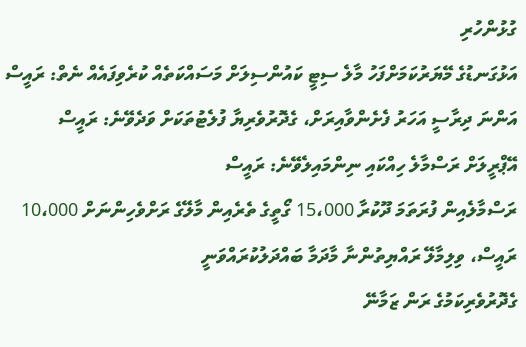ގުޅުންހުރި
އަޅުގަނޑުގެ މޭޔަރުކަމަށްފަހު މާލެ ސިޓީ ކައުންސިލަށް މަސައްކަތެއް ކުރެވިފައެއް ނެތް: ރައީސް
އަންނަ ދިރާސީ އަހަރު ފެށެންވާއިރަށް، ގެދޮރުވެރިޔާ ފުލެޓުތަކަށް ވަދެވޭނެ: ރައީސް
އޭޕްރީލަށް ރަސްމާލެ ހިއްކައި ނިންމައިލެވޭނެ: ރައީސް
ރަސްމާލެއިން ފުރަތަމަ ދޫކުރާ 15،000 ގޯތީގެ ތެރެއިން މާލޭގެ ރަށްވެހިންނަށް 10،000
ރައީސް، ވިލިމާލޭ ރައްޔިތުންނާ މާދަމާ ބައްދަލުކުރައްވަނީ
ގެދޮރުވެރިކަމުގެ ރަން ޒަމާނޭ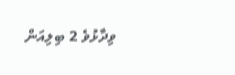ވިދާޅުވެ 2 ބިލިއަން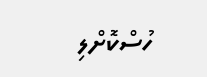ހުސްކޮށްލި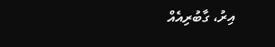އިރު، ގާބުރިއެއް